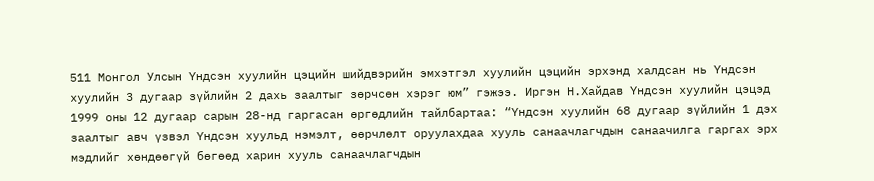511 Монгол Улсын Үндсэн хуулийн цэцийн шийдвэрийн эмхэтгэл хуулийн цэцийн эрхэнд халдсан нь Үндсэн хуулийн 3 дугаар зүйлийн 2 дахь заалтыг зөрчсөн хэрэг юм” гэжээ. Иргэн Н.Хайдав Үндсэн хуулийн цэцэд 1999 оны 12 дугаар сарын 28-нд гаргасан өргөдлийн тайлбартаа: “Үндсэн хуулийн 68 дугаар зүйлийн 1 дэх заалтыг авч үзвэл Үндсэн хуульд нэмэлт, өөрчлөлт оруулахдаа хууль санаачлагчдын санаачилга гаргах эрх мэдлийг хөндөөгүй бөгөөд харин хууль санаачлагчдын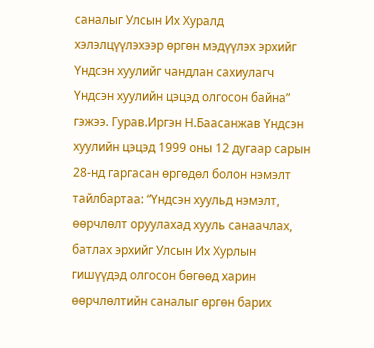саналыг Улсын Их Хуралд хэлэлцүүлэхээр өргөн мэдүүлэх эрхийг Үндсэн хуулийг чандлан сахиулагч Үндсэн хуулийн цэцэд олгосон байна” гэжээ. Гурав.Иргэн Н.Баасанжав Үндсэн хуулийн цэцэд 1999 оны 12 дугаар сарын 28-нд гаргасан өргөдөл болон нэмэлт тайлбартаа: “Үндсэн хуульд нэмэлт, өөрчлөлт оруулахад хууль санаачлах, батлах эрхийг Улсын Их Хурлын гишүүдэд олгосон бөгөөд харин өөрчлөлтийн саналыг өргөн барих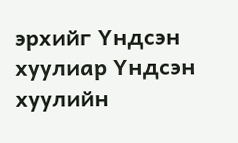эрхийг Үндсэн хуулиар Үндсэн хуулийн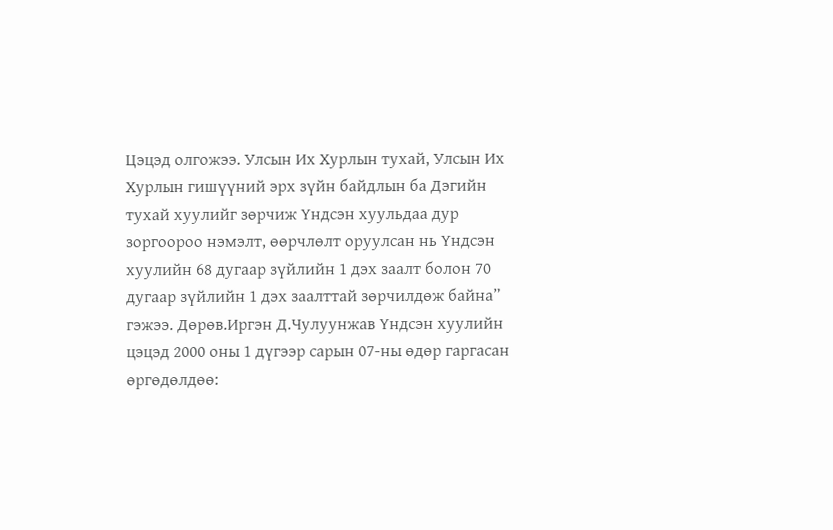Цэцэд олгожээ. Улсын Их Хурлын тухай, Улсын Их Хурлын гишүүний эрх зүйн байдлын ба Дэгийн тухай хуулийг зөрчиж Үндсэн хуульдаа дур зоргоороо нэмэлт, өөрчлөлт оруулсан нь Үндсэн хуулийн 68 дугаар зүйлийн 1 дэх заалт болон 70 дугаар зүйлийн 1 дэх заалттай зөрчилдөж байна” гэжээ. Дөрөв.Иргэн Д.Чулуунжав Үндсэн хуулийн цэцэд 2000 оны 1 дүгээр сарын 07-ны өдөр гаргасан өргөдөлдөө: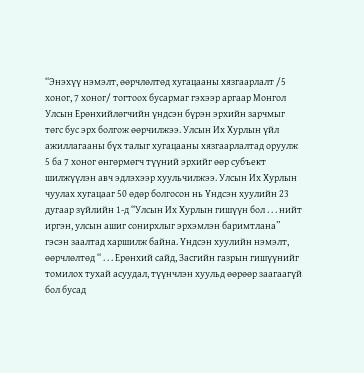“Энэхүү нэмэлт, өөрчлөлтөд хугацааны хязгаарлалт /5 хоног, 7 хоног/ тогтоох бусармаг гэхээр аргаар Монгол Улсын Ерөнхийлөгчийн үндсэн бүрэн эрхийн зарчмыг төгс бус эрх болгож өөрчилжээ. Улсын Их Хурлын үйл ажиллагааны бүх талыг хугацааны хязгаарлалтад оруулж 5 ба 7 хоног өнгөрмөгч түүний эрхийг өөр субъект шилжүүлэн авч эдлэхээр хуульчилжээ. Улсын Их Хурлын чуулах хугацааг 50 өдөр болгосон нь Үндсэн хуулийн 23 дугаар зүйлийн 1-д “Улсын Их Хурлын гишүүн бол . . . нийт иргэн, улсын ашиг сонирхлыг эрхэмлэн баримтлана” гэсэн заалтад харшилж байна. Үндсэн хуулийн нэмэлт, өөрчлөлтөд “ . . . Ерөнхий сайд, Засгийн газрын гишүүнийг томилох тухай асуудал, түүнчлэн хуульд өөрөөр заагаагүй бол бусад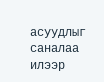асуудлыг саналаа илээр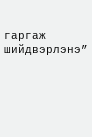гаргаж шийдвэрлэнэ”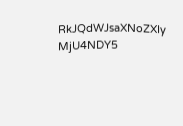RkJQdWJsaXNoZXIy MjU4NDY5